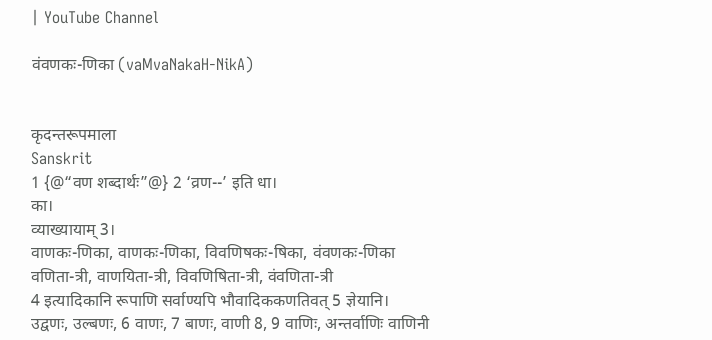| YouTube Channel

वंवणकः-णिका (vaMvaNakaH-NikA)


कृदन्तरूपमाला
Sanskrit
1 {@“वण शब्दार्थः”@} 2 ‘व्रण--’ इति धा।
का।
व्याख्यायाम् 3।
वाणकः-णिका, वाणकः-णिका, विवणिषकः-षिका, वंवणकः-णिका
वणिता-त्री, वाणयिता-त्री, विवणिषिता-त्री, वंवणिता-त्री
4 इत्यादिकानि रूपाणि सर्वाण्यपि भौवादिककणतिवत् 5 ज्ञेयानि।
उद्वणः, उल्बणः, 6 वाणः, 7 बाणः, वाणी 8, 9 वाणिः, अन्तर्वाणिः वाणिनी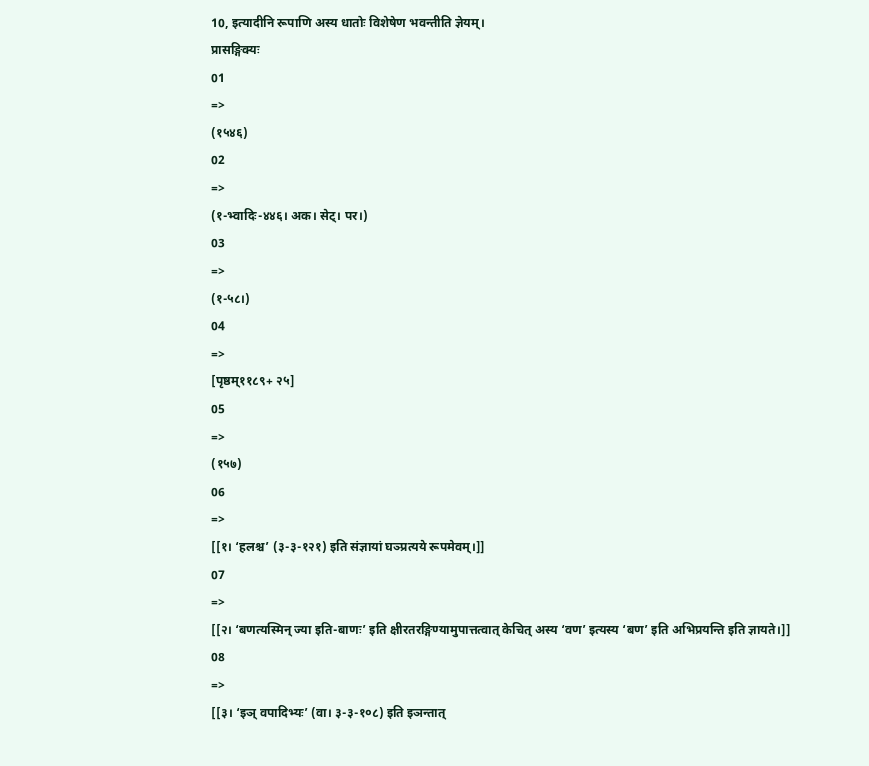10, इत्यादीनि रूपाणि अस्य धातोः विशेषेण भवन्तीति ज्ञेयम्।
प्रासङ्गिक्यः
01
=>
(१५४६)
02
=>
(१-भ्वादिः-४४६। अक। सेट्। पर।)
03
=>
(१-५८।)
04
=>
[पृष्ठम्११८९+ २५]
05
=>
(१५७)
06
=>
[[१। ‘हलश्च’ (३-३-१२१) इति संज्ञायां घञ्प्रत्यये रूपमेवम्।]]
07
=>
[[२। ‘बणत्यस्मिन् ज्या इति-बाणः’ इति क्षीरतरङ्गिण्यामुपात्तत्वात् केचित् अस्य ‘वण’ इत्यस्य ‘बण’ इति अभिप्रयन्ति इति ज्ञायते।]]
08
=>
[[३। ‘इञ् वपादिभ्यः’ (वा। ३-३-१०८) इति इञन्तात्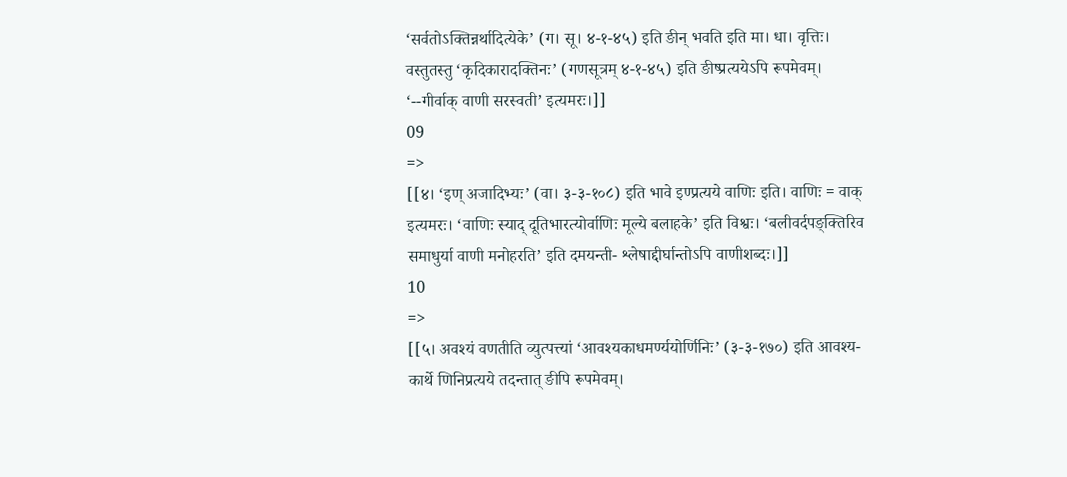‘सर्वतोऽक्तिन्नर्थादित्येके’ (ग। सू। ४-१-४५) इति ङीन् भवति इति मा। धा। वृत्तिः। वस्तुतस्तु ‘कृदिकारादक्तिनः’ (गणसूत्रम् ४-१-४५) इति ङीष्प्रत्ययेऽपि रूपमेवम्। ‘--गीर्वाक् वाणी सरस्वती’ इत्यमरः।]]
09
=>
[[४। ‘इण् अजादिभ्यः’ (वा। ३-३-१०८) इति भावे इण्प्रत्यये वाणिः इति। वाणिः = वाक् इत्यमरः। ‘वाणिः स्याद् दूतिभारत्योर्वाणिः मूल्ये बलाहके’ इति विश्वः। ‘बलीवर्दपङ्क्तिरिव समाधुर्या वाणी मनोहरति’ इति दमयन्ती- श्लेषाद्दीर्घान्तोऽपि वाणीशब्दः।]]
10
=>
[[५। अवश्यं वणतीति व्युत्पत्त्यां ‘आवश्यकाधमर्ण्ययोर्णिनिः’ (३-३-१७०) इति आवश्य- कार्थे णिनिप्रत्यये तदन्तात् ङीपि रूपमेवम्।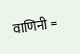वाणिनी =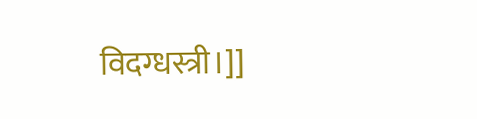विदग्धस्त्री।]]